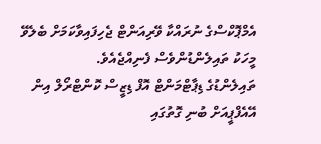އެމްޕޮކްސްގެ ނުރައްކާ ވޭރިއަންޓް ޖެހިފައިވާކަމަށް ބެލެވޭ މީހަކު ތައިލެންޑުންވެސް ފެނިއްޖެއެވެ.
ތައިލެންޑުގެ ޑިޕާޓްމަންޓް އޮފް ޑިޒީސް ކޮންޓްރޯލް އިން އޭއެފްޕީއަށް ބުނި ގޮތުގައި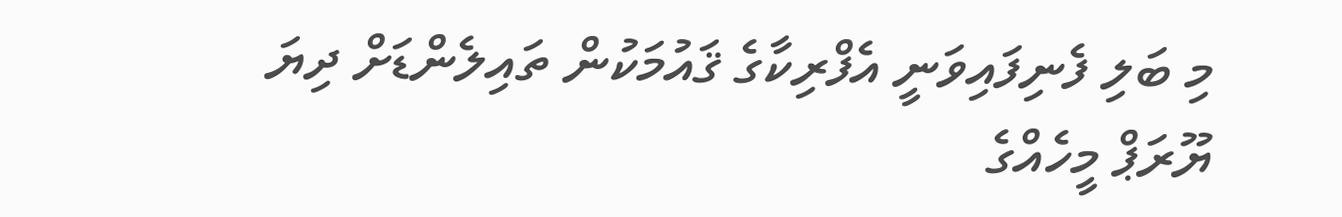މި ބަލި ފެނިފައިވަނީ އެފްރިކާގެ ޤައުމަކުން ތައިލެންޑަށް ދިޔަ ޔޫރަޕް މީހެއްގެ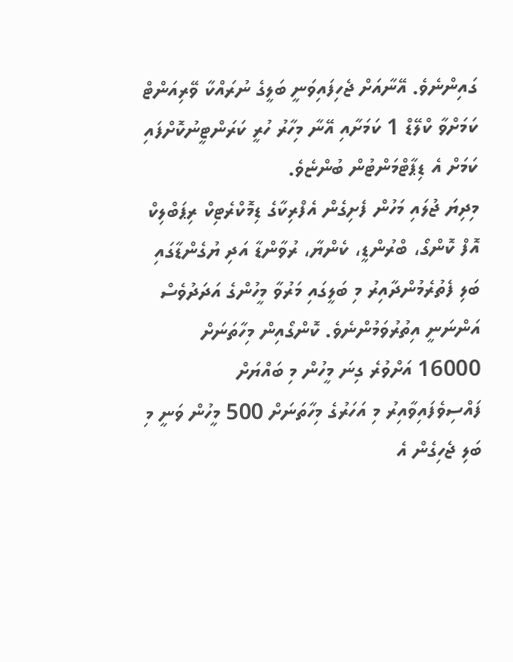ގައިންނެވެ. އޭނާއަށް ޖެހިފައިވަނީ ބަލީގެ ނުރައްކާ ވޭރިއަންޓް ކަމަށްވާ ކްލޭޑް 1 ކަމަށާއި އޭނާ މިހާރު ހުރީ ކަރަންޓީނުކޮށްފައި ކަމަށް އެ ޑިޕާޓްމަންޓުން ބުންޏެވެ.
މިދިޔަ ޖުލައި މަހުން ފެށިގެން އެފްރިކާގެ ޑިމޮކްރެޓިކް ރިޕަބްލިކް އޮފް ކޮންގޯ، ބްރުންޑީ، ކެންޔާ، ރުވާންޑާ އަދި ޔުގެންޑާގައި ބަލި ފެތުރެމުންދާއިރު މި ބަލީގައި މަރުވާ މީހުންގެ އަދަދުވެސް އަންނަނީ އިތުރުވަމުންނެވެ. ކޮންގޯއިން މިހާތަނަށް 16000 އަށްވުރެ ގިނަ މީހުން މި ބައްޔަށް ފައްސިވެފައިވާއިރު މި އަހަރުގެ މިހާތަނަށް 500 މީހުން ވަނީ މި ބަލި ޖެހިގެން އެ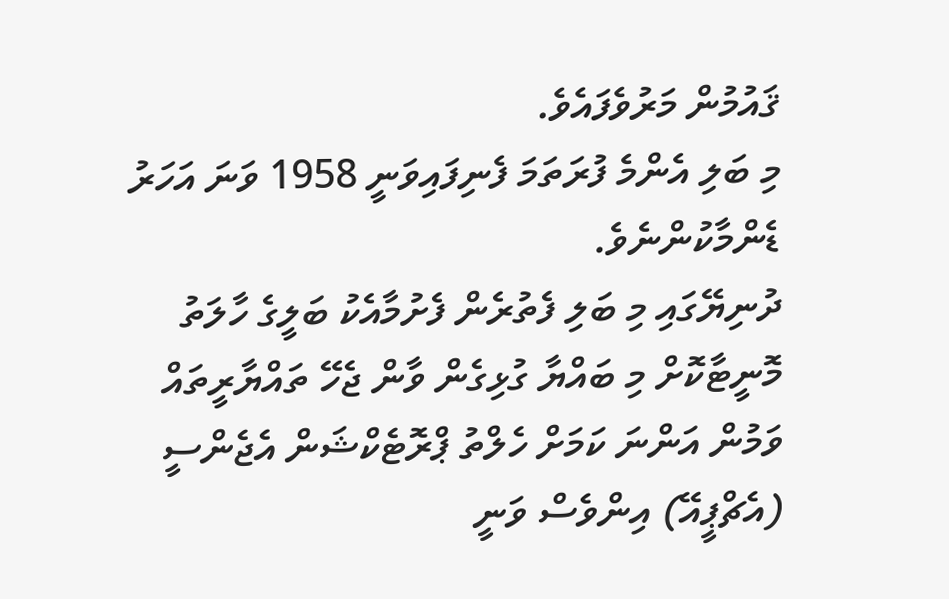ޤައުމުން މަރުވެފައެވެ.
މި ބަލި އެންމެ ފުރަތަމަ ފެނިފައިވަނީ 1958 ވަނަ އަހަރު ޑެންމާކުންނެވެ.
ދުނިޔޭގައި މި ބަލި ފެތުރެން ފެށުމާއެކު ބަލީގެ ހާލަތު މޮނީޓާކޮށް މި ބައްޔާ ގުޅިގެން ވާން ޖެހޭ ތައްޔާރީތައް ވަމުން އަންނަ ކަމަށް ހެލްތު ޕްރޮޓެކްޝަން އެޖެންސީ (އެޗްޕީއޭ) އިންވެސް ވަނީ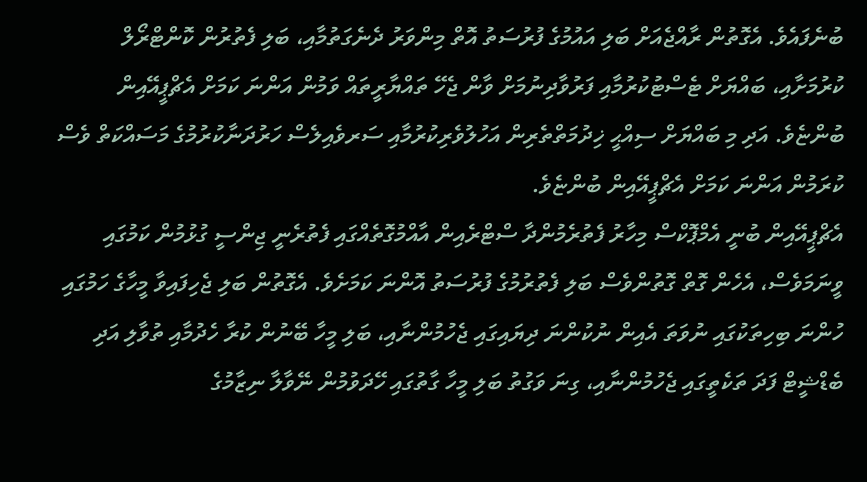ބުނެފައެވެ. އެގޮތުން ރާއްޖެއަށް ބަލި އައުމުގެ ފުރުސަތު އޮތް މިންވަރު ދެނެގަތުމާއި، ބަލި ފެތުރުން ކޮންޓްރޯލް ކުރުމަށާއި، ބައްޔަށް ޓެސްޓުކުރުމާއި ފަރުވާދިނުމަށް ވާން ޖެހޭ ތައްޔާރީތައް ވަމުން އަންނަ ކަމަށް އެޗްޕީއޭއިން ބުންޏެވެ. އަދި މި ބައްޔަށް ސިއްޙީ ޚިދުމަތްތެރިން އަހުލުވެރިކުރުމާއި ސަރވެއިލެސް ހަރުދަނާކުރުމުގެ މަސައްކަތް ވެސް ކުރަމުން އަންނަ ކަމަށް އެޗްޕީއޭއިން ބުންޏެވެ.
އެޗްޕީއޭއިން ބުނީ އެމްޕޮކްސް މިހާރު ފެތުރެމުންދާ ސްޓްރެއިން އާއްމުގޮތެއްގައި ފެތުރެނީ ޖިންސީ ގުޅުމުން ކަމުގައި ވީނަމަވެސް، އެހެން ގޮތް ގޮތުންވެސް ބަލި ފެތުރުމުގެ ފުރުސަތު އޮންނަ ކަމަށެވެ. އެގޮތުން ބަލި ޖެހިފައިވާ މީހާގެ ހަމުގައި ހުންނަ ބިހިތަކުގައި ނުވަތަ އެއިން ނުކުންނަ ދިޔައިގައި ޖެހުމުންނާއި، ބަލި މީހާ ބޭނުން ކުރާ ހެދުމާއި ތުވާލި އަދި ބެޑްޝީޓް ފަދަ ތަކެތީގައި ޖެހުމުންނާއި، ގިނަ ވަގުތު ބަލި މީހާ ގާތުގައި ހޭދަވުމުން ނޭވާލާ ނިޒާމުގެ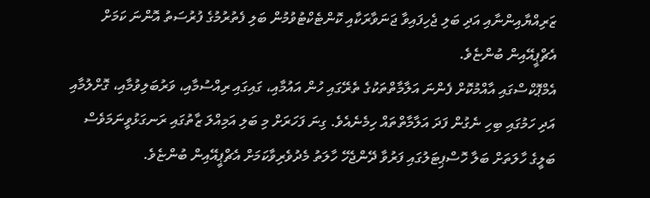ޒަރިއްޔާއިންނާއި އަދި ބަލި ޖެހިފައިވާ ޖަނަވާރަކާއި ކޮންޓެކްޓުވުމުން ބަލި ފެތުރުމުގެ ފުރުސަތު އޮންނަ ކަމަށް އެޗްޕީއޭއިން ބުންޏެވެ.
އެމްޕޮކްސްގައި އާއްމުކޮށް ފެންނަ އަލާމާތްތަކުގެ ތެރޭގައި ހުން އައުމާއި، ގައިގައި ރިއްސުމާއި، ވަރުބަލިވުމާއި، ގޮށްލުމާއި އަދި ހަމުގައި ބިހި ނެގުން ފަދަ އަލާމާތްތައް ހިމެނެއެވެ. ގިނަ ފަހަރަށް މި ބަލި އަމިއްލަ ޒާތުގައި ރަނގަޅުވީނަމަވެސް ބަލީގެ ހާލަތަށް ބަލާ ހޮސްޕިޓަލުގައި ފަރުވާ ދޭންޖެހޭ ހާލަތު މެދުވެރިވާކަމަށް އެޗްޕީއޭއިން ބުންޏެވެ.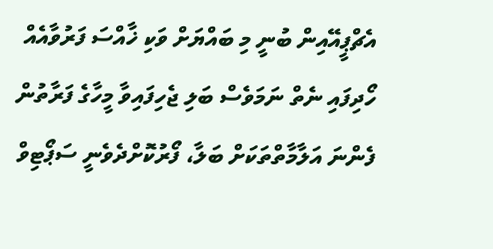އެޗްޕީއޭއިން ބުނީ މި ބައްޔަށް ވަކި ޚާއްސަ ފަރުވާއެއް ހޯދިފައި ނެތް ނަމަވެސް ބަލި ޖެހިފައިވާ މީހާގެ ފަރާތުން ފެންނަ އަލާމާތްތަކަށް ބަލާ، ފޯރުކޮށްދެވެނީ ސަޕޯޓިވް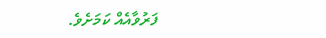ފަރުވާއެއް ކަމަށެވެ.